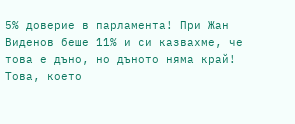5% доверие в парламента! При Жан Виденов беше 11% и си казвахме, че това е дъно, но дъното няма край!
Това, което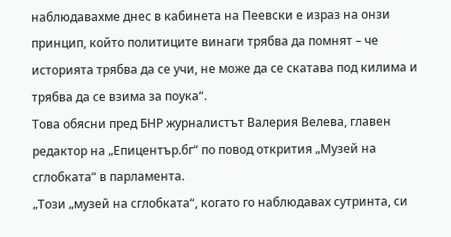наблюдавахме днес в кабинета на Пеевски е израз на онзи принцип, който политиците винаги трябва да помнят – че историята трябва да се учи, не може да се скатава под килима и трябва да се взима за поука“.
Това обясни пред БНР журналистът Валерия Велева, главен редактор на „Епицентър.бг“ по повод открития „Музей на сглобката“ в парламента.
„Този „музей на сглобката“, когато го наблюдавах сутринта, си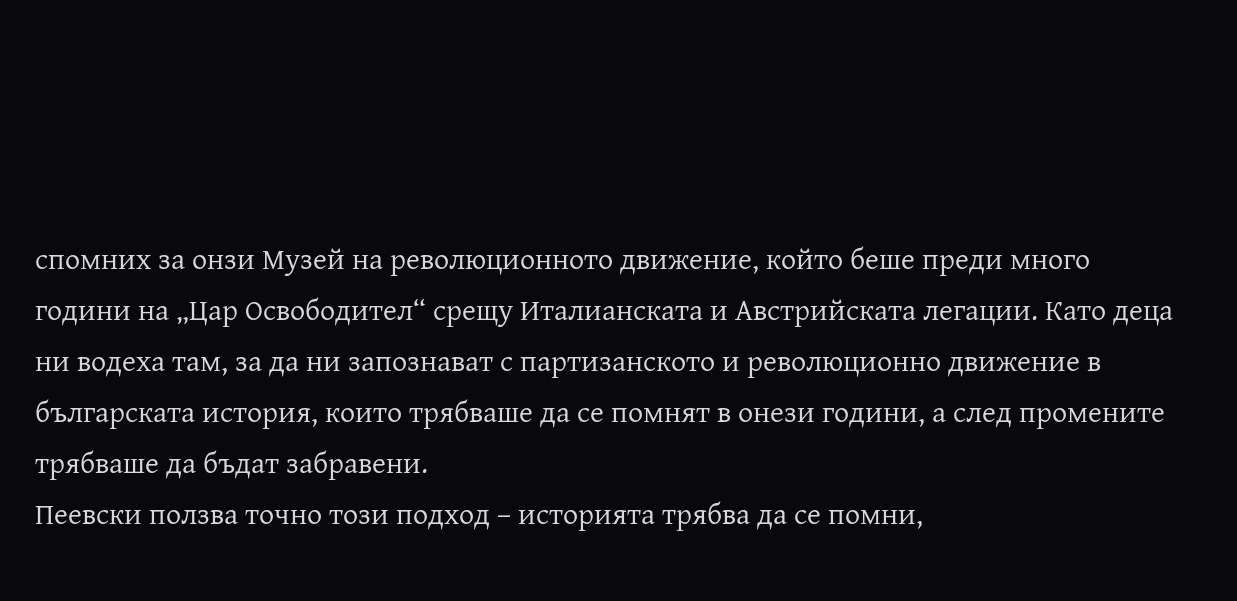спомних за онзи Музей на революционното движение, който беше преди много години на „Цар Освободител“ срещу Италианската и Австрийската легации. Като деца ни водеха там, за да ни запознават с партизанското и революционно движение в българската история, които трябваше да се помнят в онези години, а след промените трябваше да бъдат забравени.
Пеевски ползва точно този подход – историята трябва да се помни,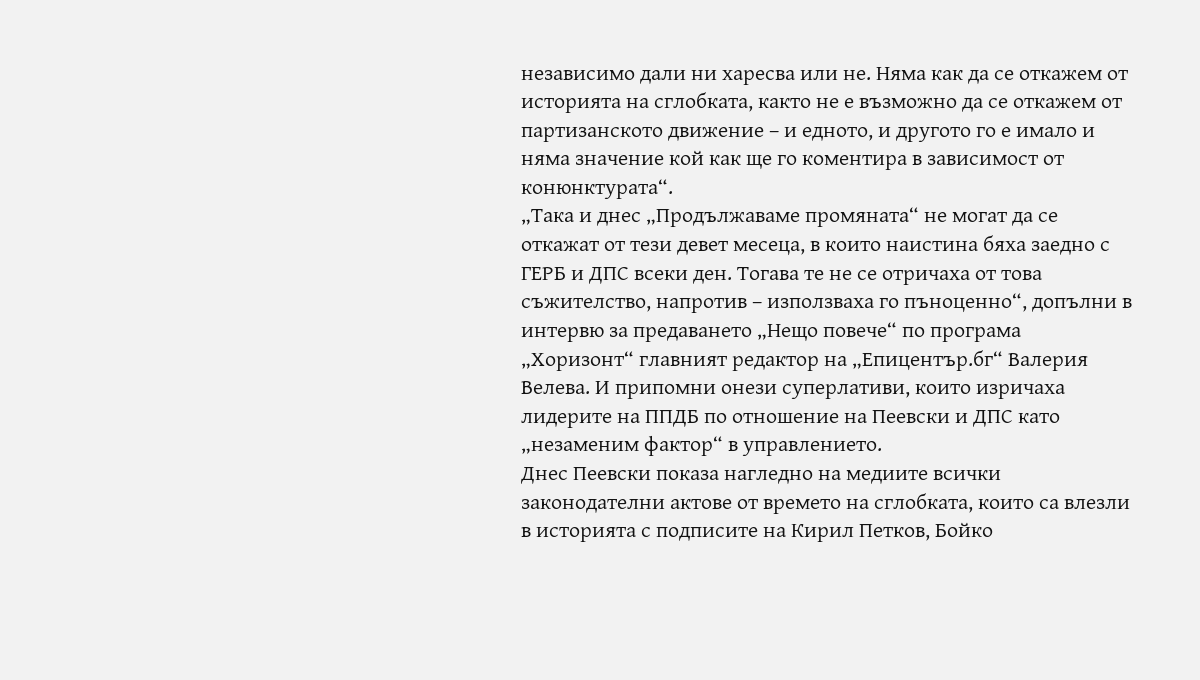независимо дали ни харесва или не. Няма как да се откажем от историята на сглобката, както не е възможно да се откажем от партизанското движение – и едното, и другото го е имало и няма значение кой как ще го коментира в зависимост от конюнктурата“.
„Така и днес „Продължаваме промяната“ не могат да се откажат от тези девет месеца, в които наистина бяха заедно с ГЕРБ и ДПС всеки ден. Тогава те не се отричаха от това съжителство, напротив – използваха го пъноценно“, допълни в интервю за предаването „Нещо повече“ по програма „Хоризонт“ главният редактор на „Епицентър.бг“ Валерия Велева. И припомни онези суперлативи, които изричаха лидерите на ППДБ по отношение на Пеевски и ДПС като „незаменим фактор“ в управлението.
Днес Пеевски показа нагледно на медиите всички законодателни актове от времето на сглобката, които са влезли в историята с подписите на Кирил Петков, Бойко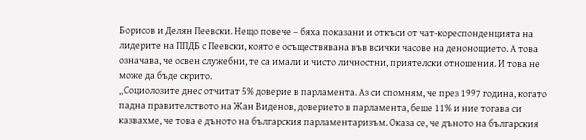Борисов и Делян Пеевски. Нещо повече – бяха показани и откъси от чат-кореспонденцията на лидерите на ППДБ с Пеевски, която е осъществявана във всички часове на денонощието. А това означава, че освен служебни, те са имали и чисто личностни, приятелски отношения. И това не може да бъде скрито.
„Социолозите днес отчитат 5% доверие в парламента. Аз си спомням, че през 1997 година, когато падна правителството на Жан Виденов, доверието в парламента, беше 11% и ние тогава си казвахме, че това е дъното на българския парламентаризъм. Оказа се, че дъното на българския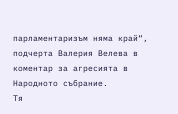парламентаризъм няма край“, подчерта Валерия Велева в коментар за агресията в Народното събрание.
Тя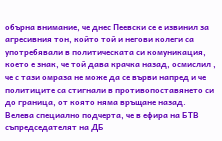обърна внимание, че днес Пеевски се е извинил за агресивния тон, който той и негови колеги са употребявали в политическата си комуникация, което е знак, че той дава крачка назад, осмислил , че с тази омраза не може да се върви напред и че политиците са стигнали в противопоставянето си до граница, от която няма връщане назад.
Велева специално подчерта, че в ефира на БТВ съпредседателят на ДБ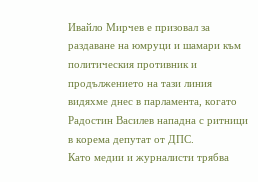Ивайло Мирчев е призовал за раздаване на юмруци и шамари към политическия противник и продължението на тази линия видяхме днес в парламента, когато Радостин Василев нападна с ритници в корема депутат от ДПС.
Като медии и журналисти трябва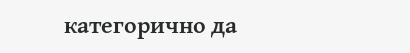категорично да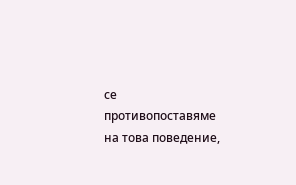се противопоставяме на това поведение,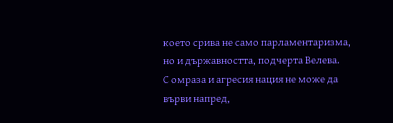което срива не само парламентаризма, но и държавността, подчерта Велева.
С омраза и агресия нация не може да върви напред,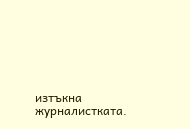изтъкна журналистката.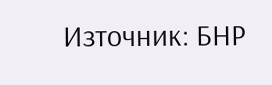Източник: БНР